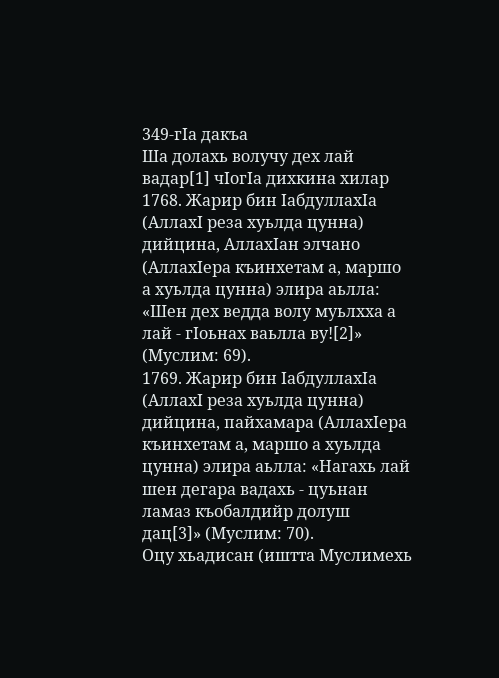349-гIа дакъа
Ша долахь волучу дех лай вадар[1] чIогIа дихкина хилар
1768. Жарир бин IабдуллахIа (АллахI реза хуьлда цунна) дийцина, АллахIан элчано (АллахIера къинхетам а, маршо а хуьлда цунна) элира аьлла: «Шен дех ведда волу муьлхха а лай - гIоьнах ваьлла ву![2]» (Муслим: 69).
1769. Жарир бин IабдуллахIа (АллахI реза хуьлда цунна) дийцина, пайхамара (АллахIера къинхетам а, маршо а хуьлда цунна) элира аьлла: «Нагахь лай шен дегара вадахь - цуьнан ламаз къобалдийр долуш дац[3]» (Муслим: 70).
Оцу хьадисан (иштта Муслимехь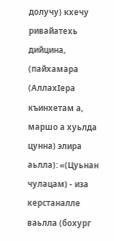долучу) кхечу ривайатехь дийцина, (пайхамара (АллахIера къинхетам а, маршо а хуьлда цунна) элира аьлла): «(Цуьнан чулацам) - иза керстаналле ваьлла (бохург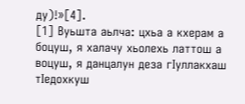ду)!»[4].
[1] Вуьшта аьлча: цхьа а кхерам а боцуш, я халачу хьолехь латтош а воцуш, я данцалун деза гIуллакхаш тIедохкуш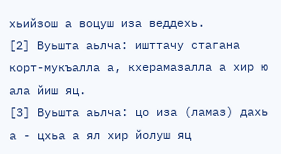хьийзош а воцуш иза веддехь.
[2] Вуьшта аьлча: ишттачу стагана корт-мукъалла а, кхерамазалла а хир ю ала йиш яц.
[3] Вуьшта аьлча: цо иза (ламаз) дахь а - цхьа а ял хир йолуш яц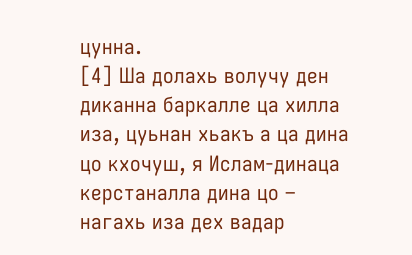цунна.
[4] Ша долахь волучу ден диканна баркалле ца хилла иза, цуьнан хьакъ а ца дина цо кхочуш, я Ислам-динаца керстаналла дина цо – нагахь иза дех вадар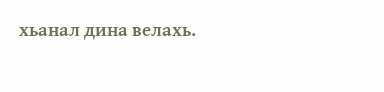хьанал дина велахь.